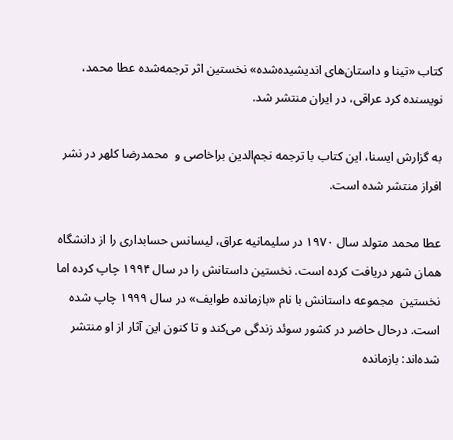کتاب «تینا و داستان‌های اندیشیده‌شده» نخستین اثر ترجمه‌شده عطا محمد، نویسنده کرد عراقی، در ایران منتشر شد.

به گزارش ایسنا، این کتاب با ترجمه نجم‌الدین براخاصی و  محمدرضا کلهر در نشر افراز منتشر شده است.

عطا محمد متولد سال ۱۹۷۰ در سلیمانیه عراق، لیسانس حسابداری را از دانشگاه همان شهر دریافت کرده است. نخستین داستانش را در سال ۱۹۹۴ چاپ کرده اما نخستین  مجموعه داستانش با نام «بازمانده‌ طوایف» در سال ۱۹۹۹ چاپ شده است. درحال حاضر در کشور سوئد زندگی می‌کند و تا کنون این آثار از او منتشر شده‌اند: بازمانده‌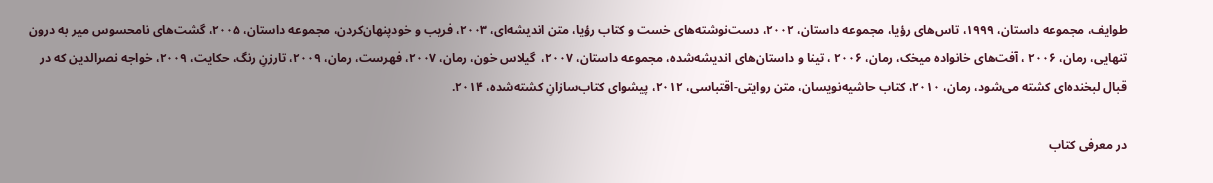طوایف، مجموعه داستان، ۱۹۹۹، تاس‌های رؤیا، مجموعه داستان، ۲۰۰۲، دست‌نوشته‌های خست و کتاب رؤیا، متن اندیشه‌ای، ۲۰۰۳، فریب و خودپنهان‌کردن، مجموعه داستان، ۲۰۰۵، گشت‌های نامحسوس میر به درون تنهایی، رمان، ۲۰۰۶ ، آفت‌های خانواده‌ میخک، رمان، ۲۰۰۶ ، تینا و داستان‌های اندیشه‌شده، مجموعه داستان، ۲۰۰۷،  گیلاس خون، رمان، ۲۰۰۷، فهرست، رمان، ۲۰۰۹، تارزنِ رنگ، حکایت، ۲۰۰۹، خواجه نصرالدین که در قبال لبخنده‌ای کشته می‌شود، رمان، ۲۰۱۰، کتاب حاشیه‌نویسان، متن روایتی-اقتباسی، ۲۰۱۲، پیشوای کتاب‌سازانِ کشته‌شده، ۲۰۱۴.

در معرفی کتاب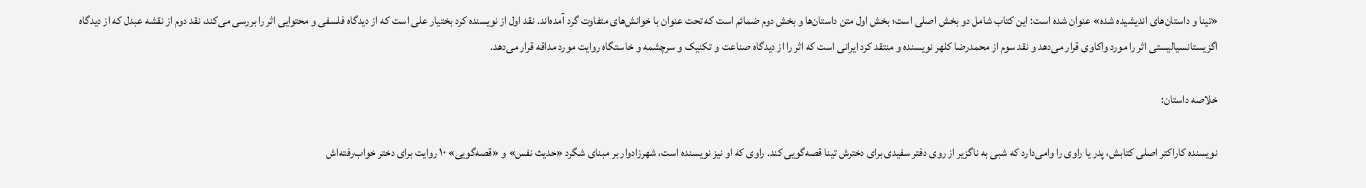«تینا و داستان‌های اندیشیده شده» عنوان شده است: این کتاب شامل دو بخش اصلی است؛ بخش اول متن داستان‌ها و بخش دوم ضمائم است که تحت عنوان با خوانش‌های متفاوت گرد آمده‌اند. نقد اول از نویسنده کرد بختیار علی است که از دیدگاه فلسفی و محتوایی اثر را بررسی می‌کند، نقد دوم از نقشه عبدل که از دیدگاه اگزیستانسیالیستی اثر را مورد واکاوی قرار می‌دهد و نقد سوم از محمدرضا کلهر نویسنده و منتقد کرد ایرانی است که اثر را از دیدگاه صناعت و تکنیک و سرچشمه‌ و خاستگاه روایت مورد مداقه قرار می‌دهد.

خلاصه‌ داستان:

نویسنده کاراکتر اصلی کتابش، پدر یا راوی را وامی‌دارد که شبی به ناگزیر از روی دفتر سفیدی برای دخترش تینا قصه‌گویی کند. راوی که او نیز نویسنده است، شهرزادوار بر مبنای شگرد «حدیث نفس» و «قصه‌گویی» ۱۰ روایت برای دختر خواب‌رفته‌اش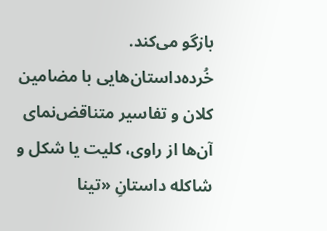بازگو می‌کند. خُرده‌داستان‌هایی با مضامین کلان و تفاسیر متناقض‌نمای آن‌ها از راوی، کلیت یا شکل و شاکله‌ داستانِ «تینا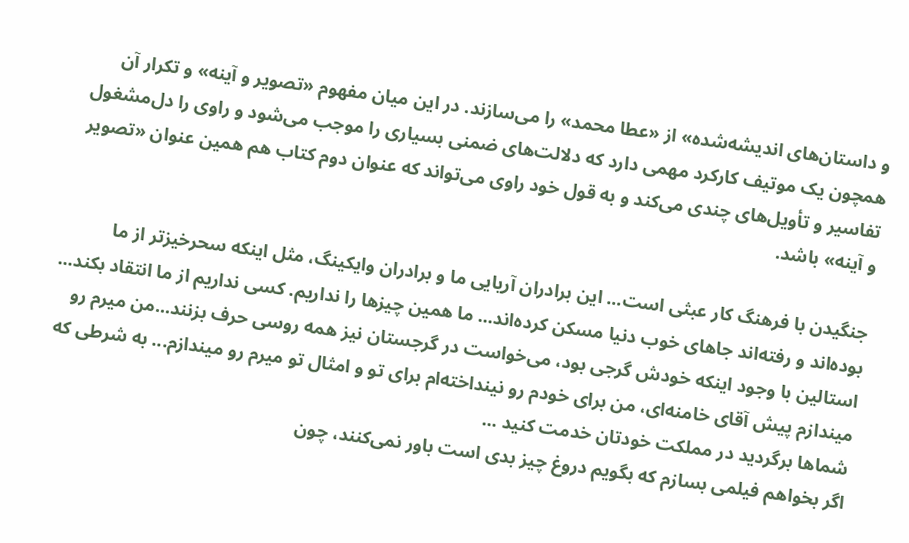و داستان‌های اندیشه‌شده» از «عطا محمد» را می‌سازند. در این میان مفهوم «تصویر و آینه» و تکرار آن همچون یک موتیف کارکرد مهمی دارد که دلالت‌های ضمنی بسیاری را موجب می‌شود و راوی را دل‌مشغول تفاسیر و تأویل‌های چندی می‌کند و به قول خود راوی می‌تواند که عنوان دوم کتاب هم همین عنوان «تصویر و آینه» باشد.

جنگیدن با فرهنگ کار عبثی است... این برادران آریایی ما و برادران وایکینگ، مثل اینکه سحرخیزتر از ما بوده‌اند و رفته‌اند جاهای خوب دنیا مسکن کرده‌اند... ما همین چیزها را نداریم. کسی نداریم از ما انتقاد بکند... استالین با وجود اینکه خودش گرجی بود، می‌خواست در گرجستان نیز همه روسی حرف بزنند...من میرم رو میندازم پیش آقای خامنه‌ای، من برای خودم رو نینداخته‌ام برای تو و امثال تو میرم رو میندازم... به شرطی که شماها برگردید در مملکت خودتان خدمت کنید ...
اگر بخواهم فیلمی بسازم که بگویم دروغ چیز بدی است باور نمی‌کنند، چون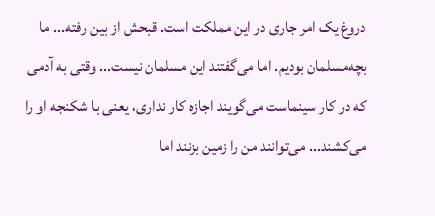دروغ یک امر جاری در این مملکت است. قبحش از بین رفته... ما بچه‌مسلمان بودیم. اما می‌گفتند این مسلمان نیست... وقتی به آدمی که در کار سینماست می‌گویند اجازه کار نداری، یعنی با شکنجه او را می‌کشند... می‌توانند من را زمین بزنند اما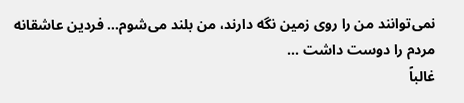نمی‌توانند من را روی زمین نگه دارند، من بلند می‌شوم... فردین عاشقانه مردم را دوست داشت ...
غالباً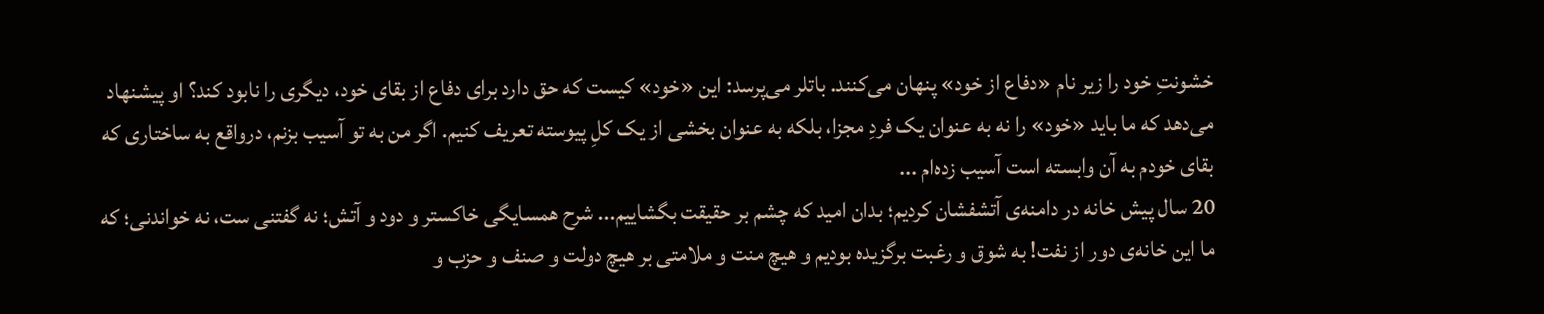خشونتِ خود را زیر نام «دفاع از خود» پنهان می‌کنند. باتلر می‌پرسد: این «خود» کیست که حق دارد برای دفاع از بقای خود، دیگری را نابود کند؟ او پیشنهاد می‌دهد که ما باید «خود» را نه به عنوان یک فردِ مجزا، بلکه به عنوان بخشی از یک کلِ پیوسته تعریف کنیم. اگر من به تو آسیب بزنم، درواقع به ساختاری که بقای خودم به آن وابسته است آسیب زده‌ام ...
20 سال پیش خانه در دامنه‌ی آتشفشان کردیم؛ بدان امید که چشم بر حقیقت بگشاییم... شرح همسایگی خاکستر و دود و آتش؛ نه گفتنی ست، نه خواندنی؛ که ما این خانه‌ی دور از نفت! به شوق و رغبت برگزیده بودیم و هیچ منت و ملامتی بر هیچ دولت و صنف و حزب و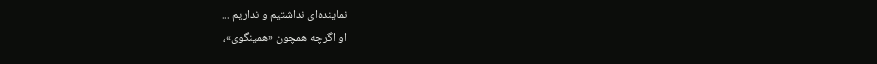نماینده‌ای نداشتیم و نداریم ...
او اگرچه همچون «همینگوی»،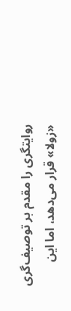روایتگری را مقدم بر توصیف‌گری «زولا» قرار می‌دهد، اما این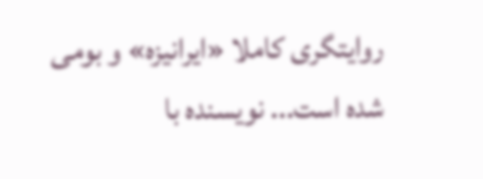روایتگری کاملا «ایرانیزه» و بومی شده است... نویسنده با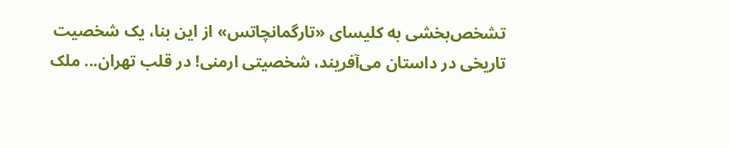تشخص‌بخشی به کلیسای «تارگمانچاتس» از این بنا، یک شخصیت تاریخی در داستان می‌آفریند، شخصیتی ارمنی! در قلب تهران... ملک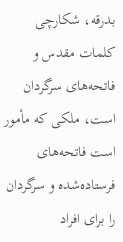بدرقه، شکارچی کلمات مقدس و فاتحه‌های سرگردان است، ملکی که مأمور است فاتحه‌های فرستاده‌شده و سرگردان را برای افراد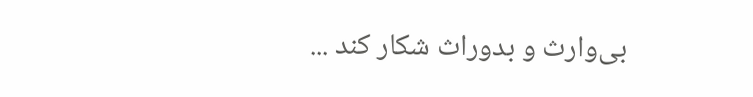بی‌وارث و بد‌وراث شکار کند ...